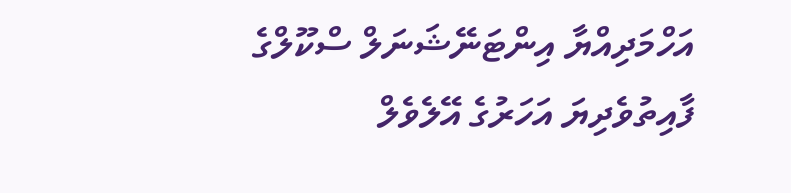އަހްމަދިއްޔާ އިންޓަނޭޝަނަލް ސްކޫލްގެ ފާއިތުވެދިޔަ އަހަރުގެ އޭލެވެލް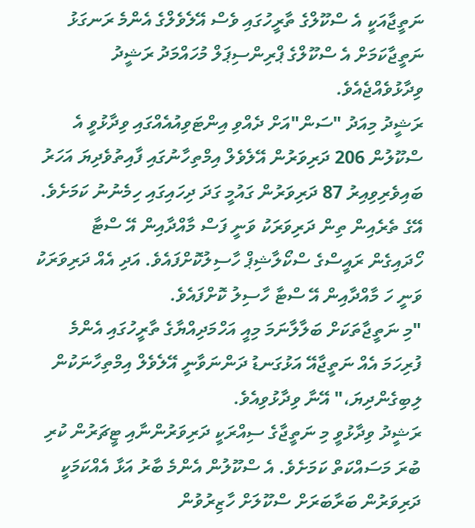ނަތީޖާއަކީ އެ ސްކޫލްގެ ތާރީހުގައި ވެސް އޭލެވެލްގެ އެންމެ ރަނގަޅު ނަތީޖާކަމަށް އެ ސްކޫލްގެ ޕްރިންސިޕަލް މުހައްމަދު ރަޝީދު ވިދާޅުވެއްޖެއެވެ.
ރަޝީދު މިއަދު "ސަން"އަށް ދެއްވި އިންޓަވިއުއެއްގައި ވިދާޅުވީ އެ ސްކޫލުން 206 ދަރިވަރުން އޭލެވެލް އިމްތިހާނުގައި ފާއިތުވެދިޔަ އަހަރު ބައިވެރިވިއިރު 87 ދަރިވަރުން ގައުމީ ގަދަ ދިހައިގައި ހިމެނުނު ކަމަށެވެ. އޭގެ ތެރެއިން ތިން ދަރިވަރަކު ވަނީ ފަސް މާއްދާއިން އޭ ސްޓާ ހޯދައިގެން ރައީސްގެ ސްކޯލާޝިޕް ހާސިލުކޮށްފައެވެ. އަދި އެއް ދަރިވަރަކު ވަނީ ހަ މާއްދާއިން އޭ ސްޓާ ހާސިލު ކޮށްފައެވެ.
"މި ނަތީޖާތަކަށް ބަލާލާނަމަ މިއީ އަހްމަދިއްޔާގެ ތާރީހުގައި އެންމެ ފުރިހަމަ އެއް ނަތީޖާއޭ އަޅުގަނޑު ދަންނަވާނީ އޭލެވެލް އިމްތިހާނަކުން ލިބިގެންދިޔަ،" އޭނާ ވިދާޅުވިއެވެ.
ރަޝީދު ވިދާޅުވީ މި ނަތީޖާގެ ސިއްރަކީ ދަރިވަރުންނާއި ޓީޗަރުން ކުރި ބުރަ މަސައްކަތް ކަމަށެވެ. އެ ސްކޫލުން އެންމެ ބާރު އަޅާ އެއްކަމަކީ ދަރިވަރުން ބަރާބަރަށް ސްކޫލަށް ހާޒިރުވުން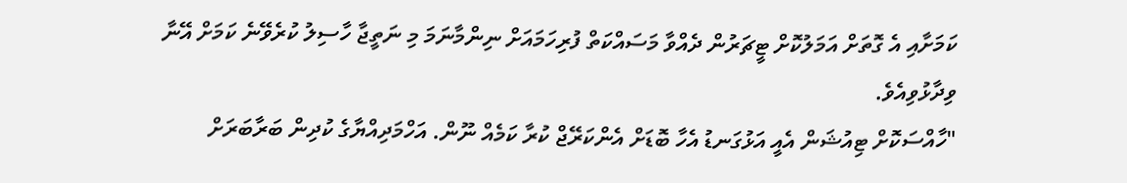ކަމަށާއި އެ ގޮތަށް އަމަލުކޮށް ޓީޗަރުން ދެއްވާ މަސައްކަތް ފުރިހަމައަށް ނިންމާނަމަ މި ނަތީޖާ ހާސިލު ކުރެވޭނެ ކަމަށް އޭނާ ވިދާޅުވިއެވެ.
"ހާއްސަކޮށް ޓިއުޝަން އެއީ އަޅުގަނޑު އެހާ ބޮޑަށް އެންކަރޭޖް ކުރާ ކަމެއް ނޫން. އަހްމަދިއްޔާގެ ކުދިން ބަރާބަރަށް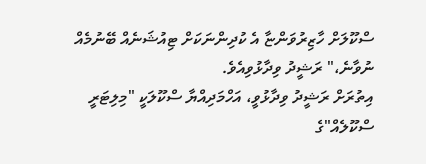ސްކޫލަށް ހާޒިރުވަންޏާ އެ ކުދިންނަކަށް ޓިއުޝަނެއް ބޭނުމެއް ނުވާނެ،" ރަޝީދު ވިދާޅުވިއެވެ.
އިތުރަށް ރަޝީދު ވިދާޅުވީ، އަހްމަދިއްޔާ ސްކޫލަކީ "މިލިޓަރީ ސްކޫލެއް"ގެ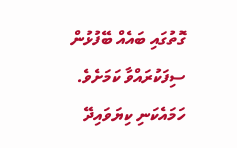ގޮތުގައި ބައެއް ބޭފުޅުން ސިފަކުރައްވާ ކަމަށެވެ. ހަމައެކަނި ކިޔަވައިދޭ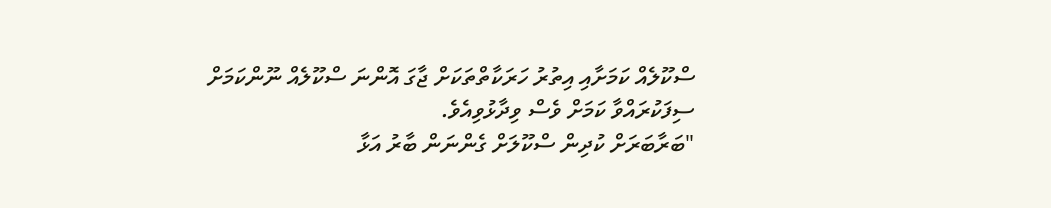ސްކޫލެއް ކަމަށާއި އިތުރު ހަރަކާތްތަކަށް ޖާގަ އޮންނަ ސްކޫލެއް ނޫންކަމަށް ސިފަކުރައްވާ ކަމަށް ވެސް ވިދާޅުވިއެވެ.
"ބަރާބަރަށް ކުދިން ސްކޫލަށް ގެންނަން ބާރު އަޅާ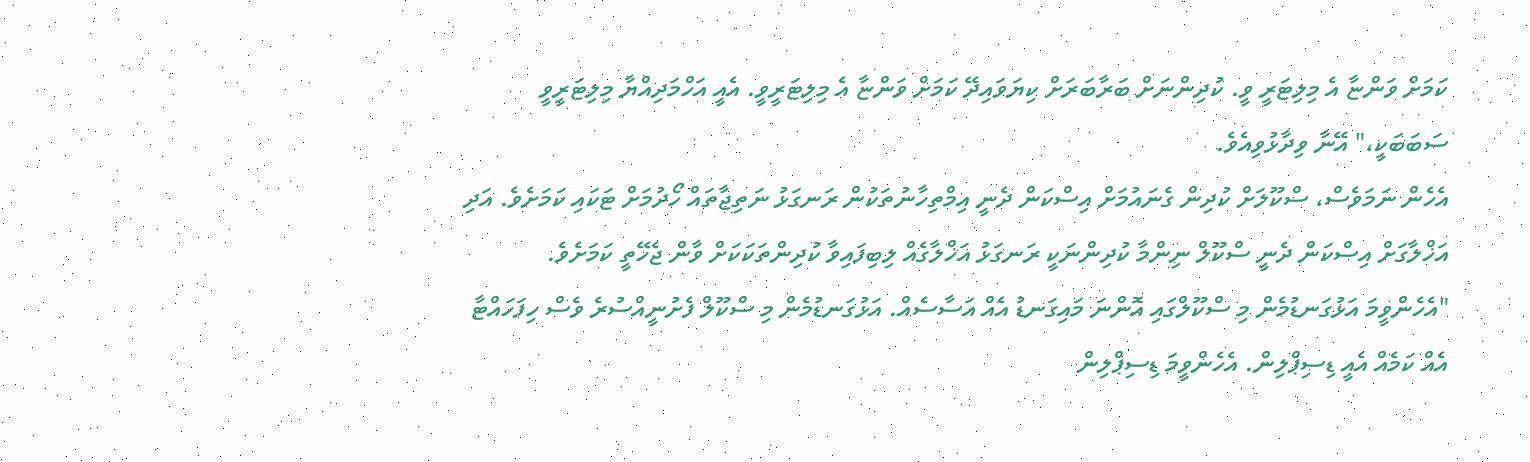ކަމަށް ވަންޏާ އެ މިލިޓަރީ ވީ. ކުދިންނަށް ބަރާބަރަށް ކިޔަވައިދޭ ކަމަށް ވަންޏާ އެ މިލިޓަރީވީ. އެއީ އަހްމަދިއްޔާ މިލިޓަރީވީ ސަބަބަކީ،" އޭނާ ވިދާޅުވިއެވެ.
އެހެން ނަމަވެސް، ސްކޫލަށް ކުދިން ގެނައުމަށް އިސްކަން ދެނީ އިމްތިހާނުތަކުން ރަނގަޅު ނަތިޖާތައް ހޯދުމަށް ޓަކައި ކަމަށެވެ. އަދި އަޚްލާގަށް އިސްކަން ދެނީ ސްކޫލް ނިންމާ ކުދިންނަކީ ރަނގަޅު އަޚްލާގެއް ލިބިފައިވާ ކުދިންތަކަކަށް ވާން ޖެހޭތީ ކަމަށެވެ.
"އެހެންވީމަ އަޅުގަނޑުމެން މި ސްކޫލްގައި އޮންނަ މައިގަނޑު އެއް އަސާސެއް. އަޅުގަނޑުމެން މި ސްކޫލް ފެށުނީއްސުރެ ވެސް ހިފަހައްޓާ އެއް ކަމެއް އެއީ ޑިސިޕްލިން. އެހެންވީމަ ޑިސިޕްލިން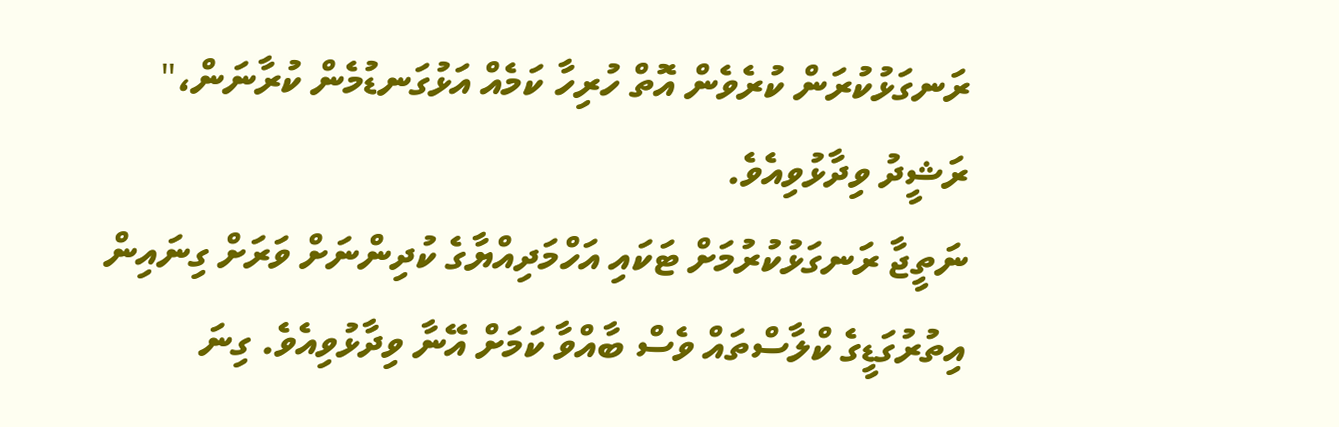ރަނގަޅުކުރަން ކުރެވެން އޮތް ހުރިހާ ކަމެއް އަޅުގަނޑުމެން ކުރާނަން،" ރަޝީދު ވިދާޅުވިއެވެ.
ނަތީޖާ ރަނގަޅުކުރުމަށް ޓަކައި އަހްމަދިއްޔާގެ ކުދިންނަށް ވަރަށް ގިނައިން އިތުރުގަޑީގެ ކްލާސްތައް ވެސް ބާއްވާ ކަމަށް އޭނާ ވިދާޅުވިއެވެ. ގިނަ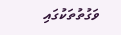ވަގުތުތަކުގައި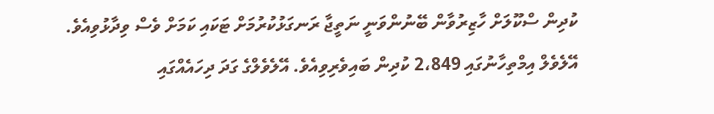ކުދިން ސްކޫލަށް ހާޒިރުވާން ބޭނުންވަނީ ނަތީޖާ ރަނގަޅުކުރުމަށް ޓަކައި ކަމަށް ވެސް ވިދާޅުވިއެވެ.
އޭލެވެލް އިމްތިހާނުގައި 2،849 ކުދިން ބައިވެރިވިއެވެ. އޭލެވެލްގެ ގަދަ ދިހައެއްގައި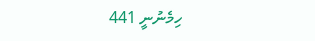ހިމެނުނީ 441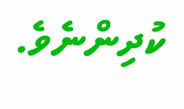ކުދިންނެވެ.